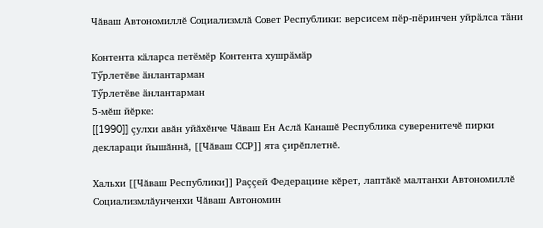Чăваш Автономиллĕ Социализмлă Совет Республики: версисем пӗр-пӗринчен уйрӑлса тӑни

Контента кӑларса петӗмӗр Контента хушрӑмӑр
Тӳрлетӗве ӑнлантарман
Тӳрлетӗве ӑнлантарман
5-мĕш йĕрке:
[[1990]] çулхи авăн уйăхĕнче Чăваш Ен Аслă Канашĕ Республика суверенитечĕ пирки деклараци йышăннă, [[Чăваш ССР]] ята çирĕплетнĕ.

Хальхи [[Чăваш Республики]] Раççей Федерацине кĕрет, лаптăкĕ малтанхи Автономиллĕ Социализмлăунченхи Чăваш Автономин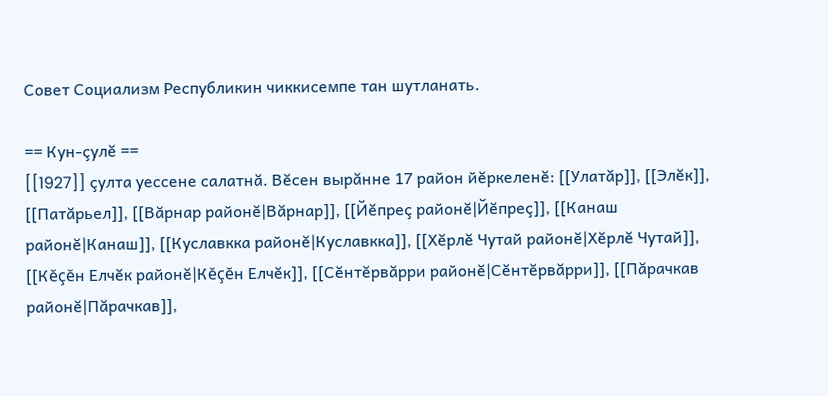Совет Социализм Республикин чиккисемпе тан шутланать.

== Кун-çулĕ ==
[[1927]] çулта уессене салатнă. Вĕсен вырăнне 17 район йĕркеленĕ: [[Улатăр]], [[Элĕк]], [[Патăрьел]], [[Вăрнар районĕ|Вăрнар]], [[Йĕпреç районĕ|Йĕпреç]], [[Канаш районĕ|Канаш]], [[Куславкка районĕ|Куславкка]], [[Хĕрлĕ Чутай районĕ|Хĕрлĕ Чутай]], [[Кĕçĕн Елчĕк районĕ|Кĕçĕн Елчĕк]], [[Сĕнтĕрвăрри районĕ|Сĕнтĕрвăрри]], [[Пăрачкав районĕ|Пăрачкав]],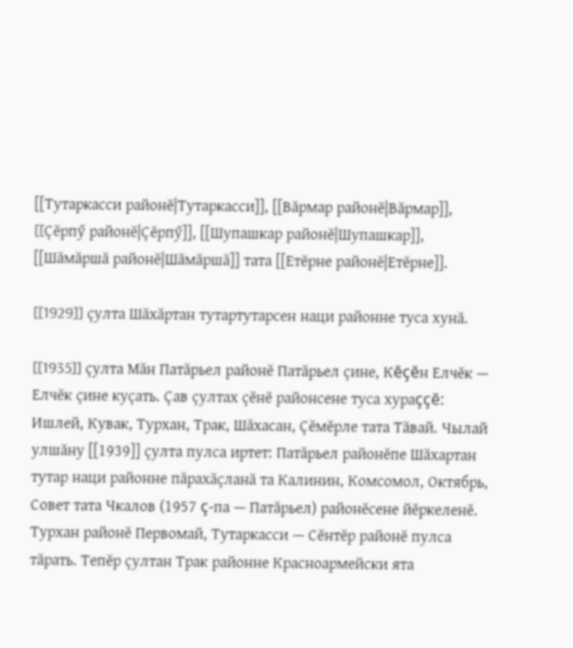[[Тутаркасси районĕ|Тутаркасси]], [[Вăрмар районĕ|Вăрмар]], [[Çĕрпӳ районĕ|Çĕрпӳ]], [[Шупашкар районĕ|Шупашкар]], [[Шăмăршă районĕ|Шăмăршă]] тата [[Етĕрне районĕ|Етĕрне]].

[[1929]] çулта Шăхăртан тутартутарсен наци районне туса хунă.

[[1935]] çулта Мăн Патăрьел районĕ Патăрьел çине, Кĕçĕн Елчĕк — Елчĕк çине куçать. Çав çултах çĕнĕ районсене туса хураççĕ: Ишлей, Кувак, Турхан, Трак, Шăхасан, Çĕмĕрле тата Тăвай. Чылай улшăну [[1939]] çулта пулса иртет: Патăрьел районĕпе Шăхартан тутар наци районне пăрахăçланă та Калинин, Комсомол, Октябрь, Совет тата Чкалов (1957 ç-па — Патăрьел) районĕсене йĕркеленĕ. Турхан районĕ Первомай, Тутаркасси — Сĕнтĕр районĕ пулса тăрать. Тепĕр çултан Трак районне Красноармейски ята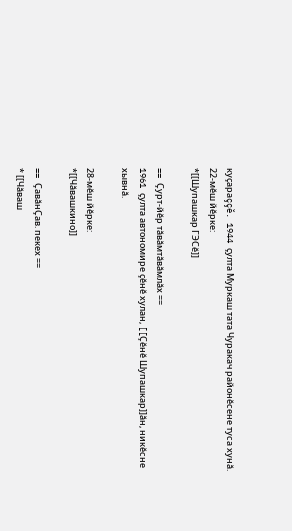куçараççĕ. 1944 çулта Муркаш тата Чуракач районĕсене туса хунă.
22-мĕш йĕрке:
*[[Шупашкар ГЭСĕ]]

== Çурт-йĕр тăвăмтăвăмлăх ==
1961 çулта автономире çĕнĕ хулан, [[Çĕнĕ Шупашкар]]ăн, никĕсне хывнă.

28-мĕш йĕрке:
*[[Чăвашкино]]

== ÇавăнÇав. пекех ==
* [[Чăваш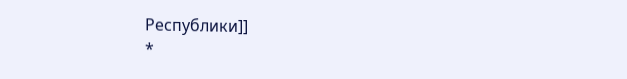Республики]]
*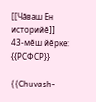[[Чăваш Ен историйĕ]]
43-мĕш йĕрке:
{{РСФСР}}

{{Chuvash-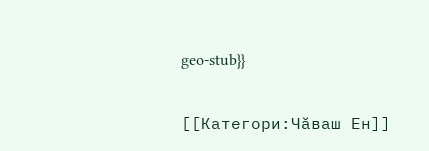geo-stub}}

[[Категори:Чăваш Ен]]